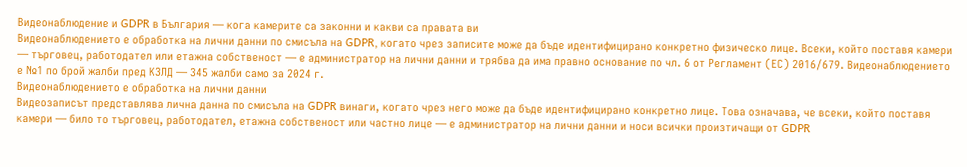Видеонаблюдение и GDPR в България — кога камерите са законни и какви са правата ви
Видеонаблюдението е обработка на лични данни по смисъла на GDPR, когато чрез записите може да бъде идентифицирано конкретно физическо лице. Всеки, който поставя камери — търговец, работодател или етажна собственост — е администратор на лични данни и трябва да има правно основание по чл. 6 от Регламент (ЕС) 2016/679. Видеонаблюдението е №1 по брой жалби пред КЗЛД — 345 жалби само за 2024 г.
Видеонаблюдението е обработка на лични данни
Видеозаписът представлява лична данна по смисъла на GDPR винаги, когато чрез него може да бъде идентифицирано конкретно лице. Това означава, че всеки, който поставя камери — било то търговец, работодател, етажна собственост или частно лице — е администратор на лични данни и носи всички произтичащи от GDPR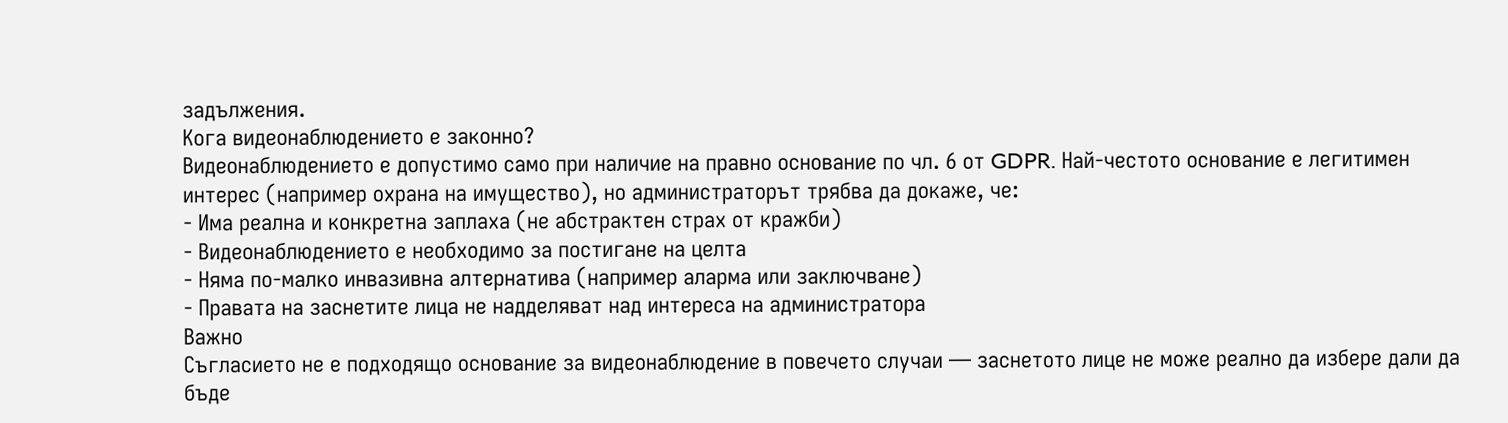задължения.
Кога видеонаблюдението е законно?
Видеонаблюдението е допустимо само при наличие на правно основание по чл. 6 от GDPR. Най-честото основание е легитимен интерес (например охрана на имущество), но администраторът трябва да докаже, че:
- Има реална и конкретна заплаха (не абстрактен страх от кражби)
- Видеонаблюдението е необходимо за постигане на целта
- Няма по-малко инвазивна алтернатива (например аларма или заключване)
- Правата на заснетите лица не надделяват над интереса на администратора
Важно
Съгласието не е подходящо основание за видеонаблюдение в повечето случаи — заснетото лице не може реално да избере дали да бъде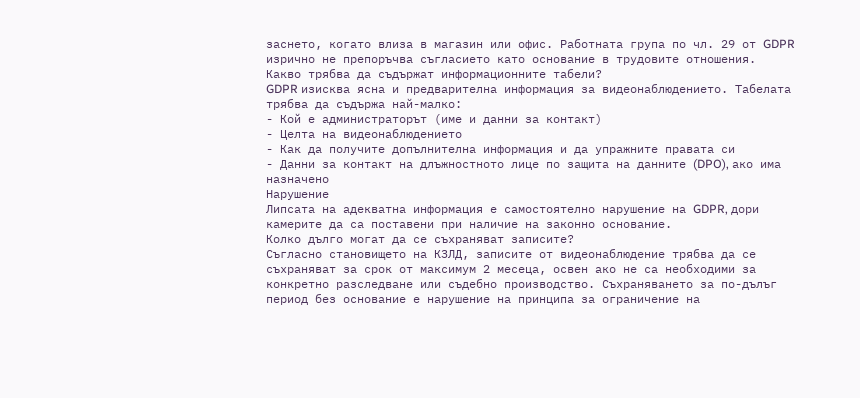заснето, когато влиза в магазин или офис. Работната група по чл. 29 от GDPR изрично не препоръчва съгласието като основание в трудовите отношения.
Какво трябва да съдържат информационните табели?
GDPR изисква ясна и предварителна информация за видеонаблюдението. Табелата трябва да съдържа най-малко:
- Кой е администраторът (име и данни за контакт)
- Целта на видеонаблюдението
- Как да получите допълнителна информация и да упражните правата си
- Данни за контакт на длъжностното лице по защита на данните (DPO), ако има назначено
Нарушение
Липсата на адекватна информация е самостоятелно нарушение на GDPR, дори камерите да са поставени при наличие на законно основание.
Колко дълго могат да се съхраняват записите?
Съгласно становището на КЗЛД, записите от видеонаблюдение трябва да се съхраняват за срок от максимум 2 месеца, освен ако не са необходими за конкретно разследване или съдебно производство. Съхраняването за по-дълъг период без основание е нарушение на принципа за ограничение на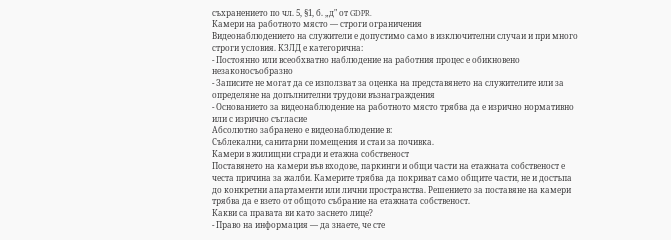съхранението по чл. 5, §1, б. „д" от GDPR.
Камери на работното място — строги ограничения
Видеонаблюдението на служители е допустимо само в изключителни случаи и при много строги условия. КЗЛД е категорична:
- Постоянно или всеобхватно наблюдение на работния процес е обикновено незаконосъобразно
- Записите не могат да се използват за оценка на представянето на служителите или за определяне на допълнителни трудови възнаграждения
- Основанието за видеонаблюдение на работното място трябва да е изрично нормативно или с изрично съгласие
Абсолютно забранено е видеонаблюдение в:
Съблекални, санитарни помещения и стаи за почивка.
Камери в жилищни сгради и етажна собственост
Поставянето на камери във входове, паркинги и общи части на етажната собственост е честа причина за жалби. Камерите трябва да покриват само общите части, не и достъпа до конкретни апартаменти или лични пространства. Решението за поставяне на камери трябва да е взето от общото събрание на етажната собственост.
Какви са правата ви като заснето лице?
- Право на информация — да знаете, че сте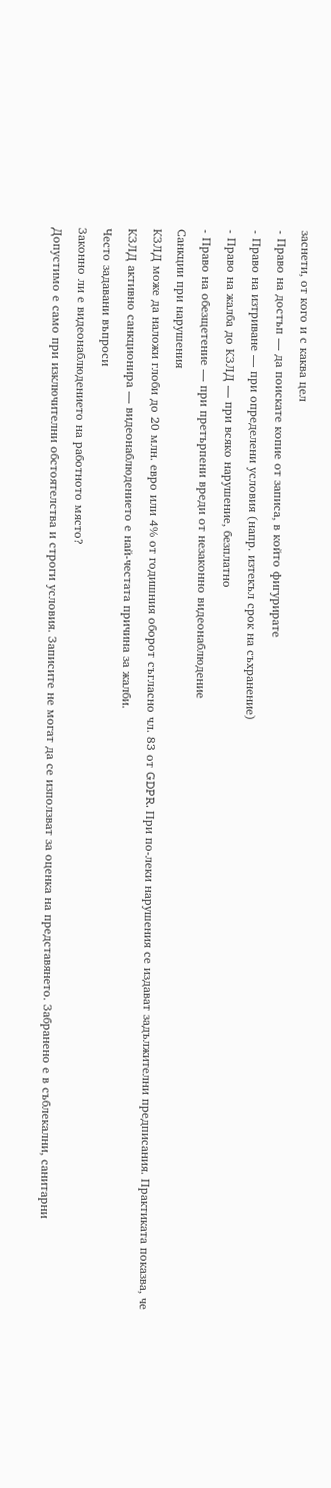заснети, от кого и с каква цел
- Право на достъп — да поискате копие от записа, в който фигурирате
- Право на изтриване — при определени условия (напр. изтекъл срок на съхранение)
- Право на жалба до КЗЛД — при всяко нарушение, безплатно
- Право на обезщетение — при претърпени вреди от незаконно видеонаблюдение
Санкции при нарушения
КЗЛД може да наложи глоби до 20 млн. евро или 4% от годишния оборот съгласно чл. 83 от GDPR. При по-леки нарушения се издават задължителни предписания. Практиката показва, че КЗЛД активно санкционира — видеонаблюдението е най-честата причина за жалби.
Често задавани въпроси
Законно ли е видеонаблюдението на работното място?
Допустимо е само при изключителни обстоятелства и строги условия. Записите не могат да се използват за оценка на представянето. Забранено е в съблекални, санитарни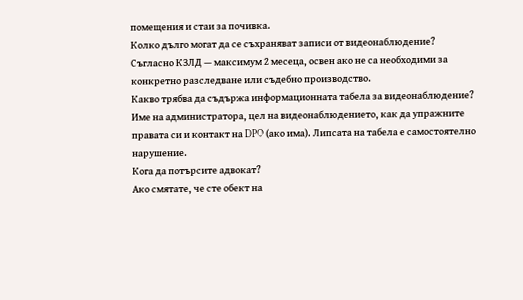помещения и стаи за почивка.
Колко дълго могат да се съхраняват записи от видеонаблюдение?
Съгласно КЗЛД — максимум 2 месеца, освен ако не са необходими за конкретно разследване или съдебно производство.
Какво трябва да съдържа информационната табела за видеонаблюдение?
Име на администратора, цел на видеонаблюдението, как да упражните правата си и контакт на DPO (ако има). Липсата на табела е самостоятелно нарушение.
Кога да потърсите адвокат?
Ако смятате, че сте обект на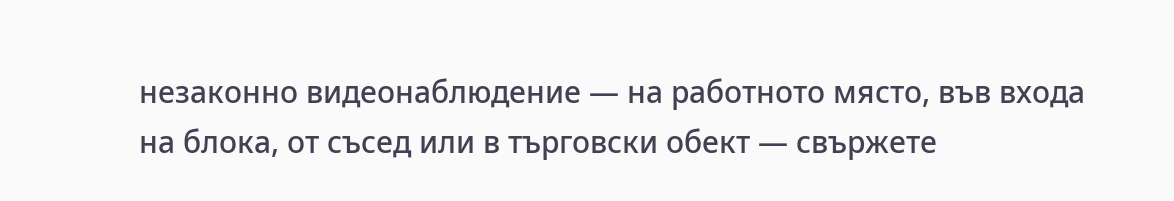незаконно видеонаблюдение — на работното място, във входа на блока, от съсед или в търговски обект — свържете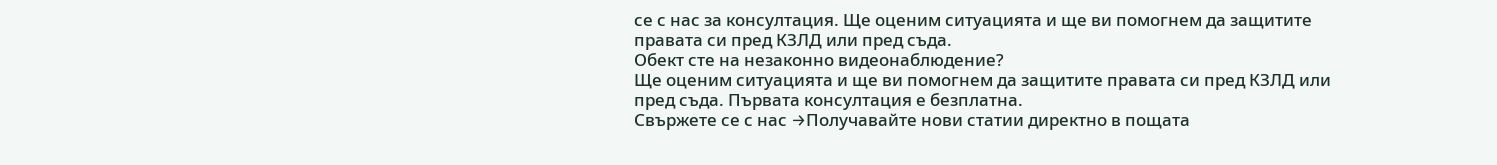се с нас за консултация. Ще оценим ситуацията и ще ви помогнем да защитите правата си пред КЗЛД или пред съда.
Обект сте на незаконно видеонаблюдение?
Ще оценим ситуацията и ще ви помогнем да защитите правата си пред КЗЛД или пред съда. Първата консултация е безплатна.
Свържете се с нас →Получавайте нови статии директно в пощата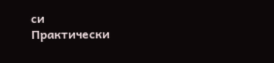си
Практически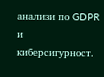анализи по GDPR и киберсигурност.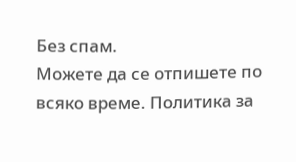Без спам.
Можете да се отпишете по всяко време. Политика за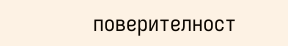поверителност